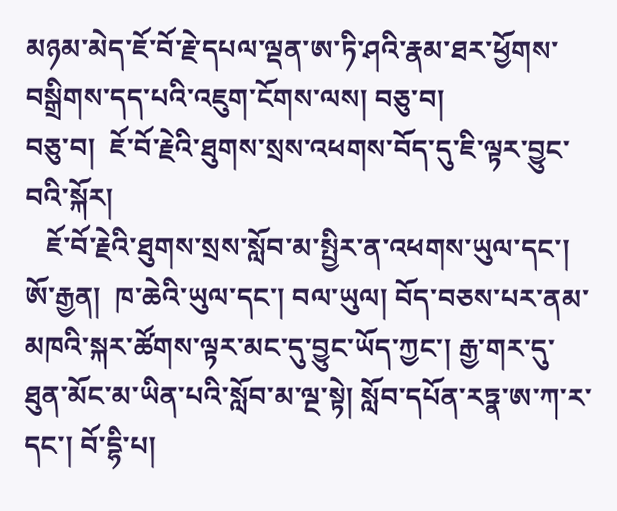མཉམ་མེད་ཇོ་བོ་རྗེ་དཔལ་ལྡན་ཨ་ཏི་ཤའི་རྣམ་ཐར་ཕྱོགས་བསྒྲིགས་དད་པའི་འཇུག་ངོགས་ལས། བཅུ་བ།
བཅུ་བ།  ཇོ་བོ་རྗེའི་ཐུགས་སྲས་འཕགས་བོད་དུ་ཇི་ལྟར་བྱུང་བའི་སྐོར།
   ཇོ་བོ་རྗེའི་ཐུགས་སྲས་སློབ་མ་སྤྱིར་ན་འཕགས་ཡུལ་དང་།  ཨོ་རྒྱན།  ཁ་ཆེའི་ཡུལ་དང་། བལ་ཡུལ། བོད་བཅས་པར་ནམ་མཁའི་སྐར་ཚོགས་ལྟར་མང་དུ་བྱུང་ཡོད་ཀྱང་། རྒྱ་གར་དུ་ཐུན་མོང་མ་ཡིན་པའི་སློབ་མ་ལྔ་སྟེ། སློབ་དཔོན་རཏྣ་ཨ་ཀ་ར་དང་། བོ་དྷི་པ།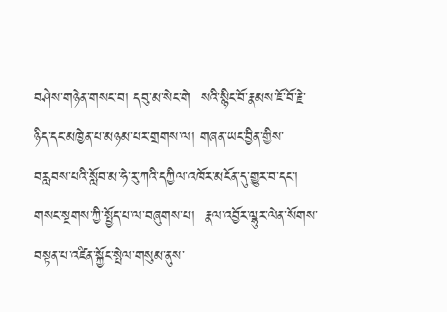བཤེས་གཉེན་གསང་བ། དབུ་མ་སེང་གེ  སའི་སྙིང་བོ་རྣམས་ཇོ་བོ་རྗེ་ཉིད་དང་མཁྱེན་པ་མཉམ་པར་གྲགས་ལ། གཞན་ཡང་བྱིན་གྱིས་བརླབས་པའི་སློབ་མ་ཧེ་རུ་ཀའི་དཀྱིལ་འཁོར་མངོན་དུ་གྱུར་བ་དང་། གསང་སྔགས་ཀྱི་སྤྱོད་པ་ལ་བཞུགས་པ།  རྣལ་འབྱོར་ལྷུར་ལེན་སོགས་བསྟན་པ་འཛིན་སྐྱོང་སྤེལ་གསུམ་ནུས་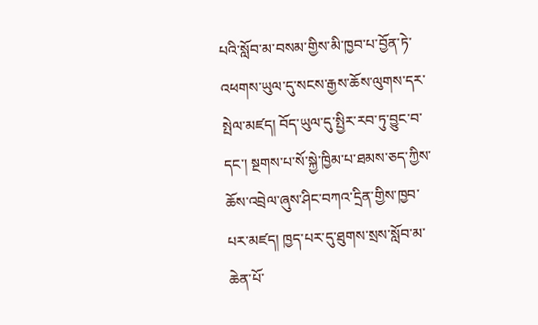པའི་སློབ་མ་བསམ་གྱིས་མི་ཁྱབ་པ་བྱོན་ཏེ་འཕགས་ཡུལ་དུ་སངས་རྒྱས་ཆོས་ལུགས་དར་སྤེལ་མཛད། བོད་ཡུལ་དུ་སྤྱིར་རབ་ཏུ་བྱུང་བ་དང་། སྔགས་པ་སོ་སྐྱེ་ཁྱིམ་པ་ཐམས་ཅད་ཀྱིས་ཆོས་འབྲེལ་ཞུས་ཤིང་བཀའ་དྲིན་གྱིས་ཁྱབ་པར་མཛད། ཁྱད་པར་དུ་ཐུགས་སྲས་སློབ་མ་ཆེན་པོ་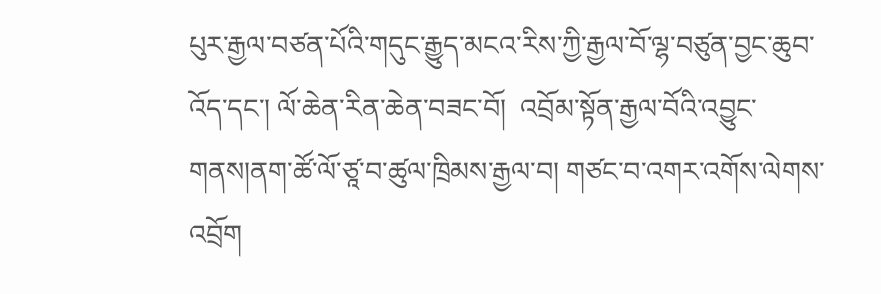པུར་རྒྱལ་བཙན་པོའི་གདུང་རྒྱུད་མངའ་རིས་ཀྱི་རྒྱལ་བོ་ལྷ་བཙུན་བྱང་ཆུབ་འོད་དང་། ལོ་ཆེན་རིན་ཆེན་བཟང་བོ།  འབྲོམ་སྟོན་རྒྱལ་བོའི་འབྱུང་གནས།ནག་ཚོ་ལོ་ཙཱ་བ་ཚུལ་ཁྲིམས་རྒྱལ་བ། གཙང་བ་འགར་འགོས་ལེགས་འབྲོག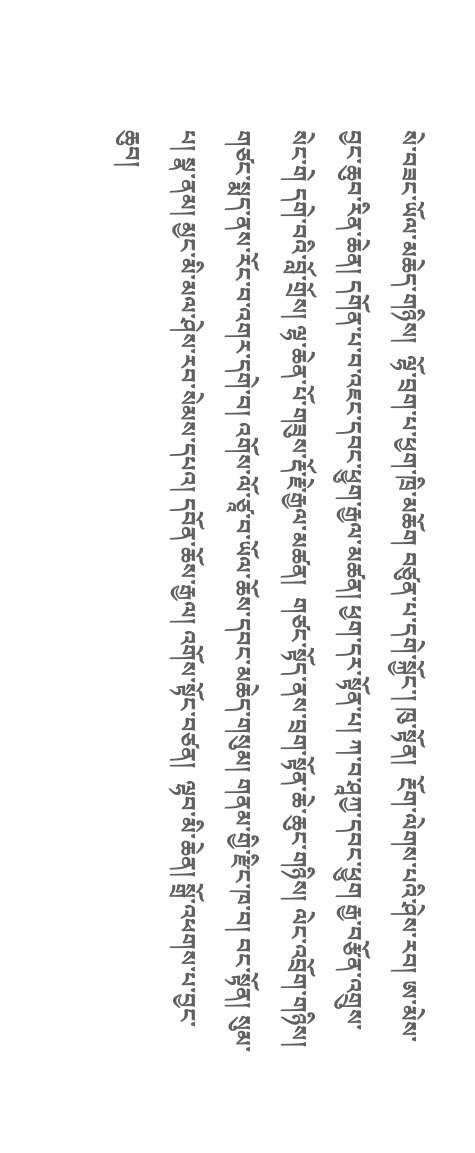སེ་བཟང་ཡོལ་མཆེད་གཉིས།  ལྷོ་བྲག་པ་ཕྱག་ཁྲི་མཆོག བཙུན་པ་དགེ་སྐྱོང་། ཁུ་སྟོན།  རྔོག་ལེགས་པའི་ཤེས་རབ། ཨ་མེས་བྱང་ཆུབ་རིན་ཆེན། དགོན་པ་བ་འཇང་དབང་ཕྱུག་རྒྱལ་མཚན། ཕྱག་དར་སྟོན་པ། ཀ་བ་ཤཱཀྱ་དབང་ཕྱུག རྒྱ་བརྩོན་འགྲུས་སེང་གེ དགེ་བའི་བློ་གྲོས། ལྷ་ཆེན་པོ་གཟུས་རྡོ་རྗེ་རྒྱལ་མཚན།  གཙང་སྟོད་ནས་བྲག་སྟོན་ཆེ་ཆུང་གཉིས། ལེང་འབྲོག་གཉིས།  གཙང་སྨད་ནས་རོང་བ་འགར་དགེ་བ། འགོས་ལོ་ཙཱ་བ་ཡོལ་ཆོས་དབང་མཆེད་གསུམ། གནམ་གྱི་རྫིང་ཁ་བ། བང་སྟོན། སུམ་པ། སྣ་ནམ། མྱང་མི་མལ་ཤེས་རབ་སེམས་དཔའ། དབོན་ཆོས་རྒྱལ། འགོས་སྟོང་བཙན།  ལྷབ་མི་ཆེན། སྒྲོ་འཕགས་པ་བྱང་ཆུབ།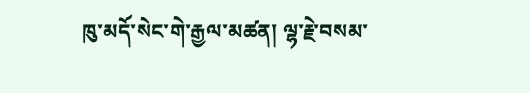ཁུ་མདོ་སེང་གེ་རྒྱལ་མཚན། ལྷ་རྗེ་བསམ་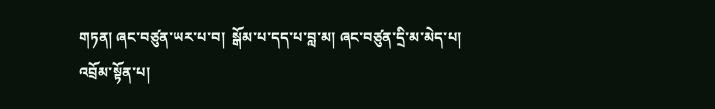གཏན། ཞང་བཙུན་ཡར་པ་བ།  སྒོམ་པ་དད་པ་བླ་མ། ཞང་བཙུན་དྲི་མ་མེད་པ།
འབྲོམ་སྟོན་པ།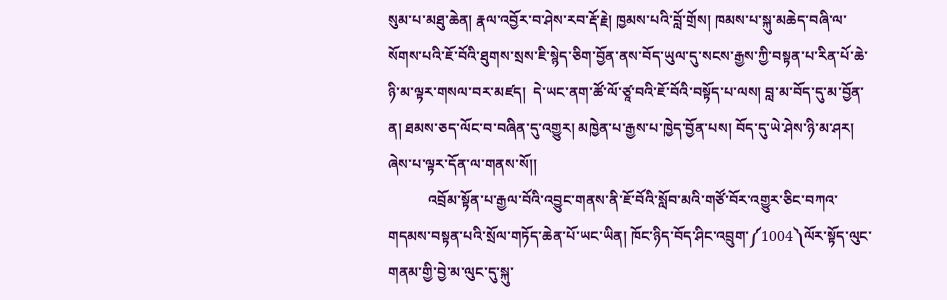སུམ་པ་མཐུ་ཆེན། རྣལ་འབྱོར་བ་ཤེས་རབ་རྡོ་རྗེ། ཁྱམས་པའི་བློ་གྲོས། ཁམས་པ་སྐུ་མཆེད་བཞི་ལ་སོགས་པའི་ཇོ་བོའི་ཐུགས་སྲས་ཇི་སྙེད་ཅིག་བྱོན་ནས་བོད་ཡུལ་དུ་སངས་རྒྱས་ཀྱི་བསྟན་པ་རིན་པོ་ཆེ་ཉི་མ་ལྟར་གསལ་བར་མཛད།  དེ་ཡང་ནག་ཚོ་ལོ་ཙཱ་བའི་ཇོ་བོའི་བསྟོད་པ་ལས། བླ་མ་བོད་དུ་མ་བྱོན་ན། ཐམས་ཅད་ལོང་བ་བཞིན་དུ་འགྱུར། མཁྱེན་པ་རྒྱས་པ་ཁྱེད་བྱོན་པས། བོད་དུ་ཡེ་ཤེས་ཉི་མ་ཤར།  ཞེས་པ་ལྟར་དོན་ལ་གནས་སོ།།
           འབྲོམ་སྟོན་པ་རྒྱལ་བོའི་འབྱུང་གནས་ནི་ཇོ་བོའི་སློབ་མའི་གཙོ་བོར་འགྱུར་ཅིང་བཀའ་གདམས་བསྟན་པའི་སྲོལ་གཏོད་ཆེན་པོ་ཡང་ཡིན། ཁོང་ཉིད་བོད་ཤིང་འབྲུག་༼1004༽ལོར་སྟོད་ལུང་གནམ་གྱི་བྱེ་མ་ལུང་དུ་སྐུ་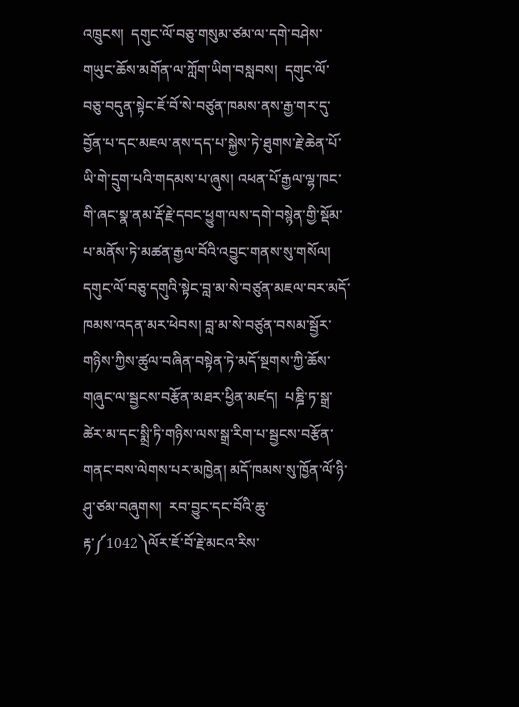འཁྲུངས།  དགུང་ལོ་བཅུ་གསུམ་ཙམ་ལ་དགེ་བཤེས་གཡུང་ཆོས་མགོན་ལ་ཀློག་ཡིག་བསླབས།  དགུང་ལོ་བཅུ་བདུན་སྟེང་ཇོ་བོ་སེ་བཙུན་ཁམས་ནས་རྒྱ་གར་དུ་བྱོན་པ་དང་མཇལ་ནས་དད་པ་སྐྱེས་ཏེ་ཐུགས་རྗེ་ཆེན་པོ་ཡི་གེ་དྲུག་པའི་གདམས་པ་ཞུས། འཕན་པོ་རྒྱལ་ལྷ་ཁང་གི་ཞང་སྣ་ནམ་རྡོ་རྗེ་དབང་ཕྱུག་ལས་དགེ་བསྙེན་གྱི་སྡོམ་པ་མནོས་ཏེ་མཚན་རྒྱལ་བོའི་འབྱུང་གནས་སུ་གསོལ།  དགུང་ལོ་བཅུ་དགུའི་སྟེང་བླ་མ་སེ་བཙུན་མཇལ་བར་མདོ་ཁམས་འདན་མར་ཕེབས། བླ་མ་སེ་བཙུན་བསམ་སྦྱོར་གཉིས་ཀྱིས་ཚུལ་བཞིན་བསྟེན་ཏེ་མདོ་སྔགས་ཀྱི་ཆོས་གཞུང་ལ་སྦྱངས་བརྩོན་མཐར་ཕྱིན་མཛད།  པཎྜི་ཏ་སྒྲ་ཚེར་མ་དང་སྨྲི་ཏི་གཉིས་ལས་སྒྲ་རིག་པ་སྦྱངས་བརྩོན་གནང་བས་ལེགས་པར་མཁྱེན། མདོ་ཁམས་སུ་ཁྱོན་ལོ་ཉི་ཤུ་ཙམ་བཞུགས།  རབ་བྱུང་དང་བོའི་ཆུ་རྟ་༼1042༽ལོར་ཇོ་བོ་རྗེ་མངའ་རིས་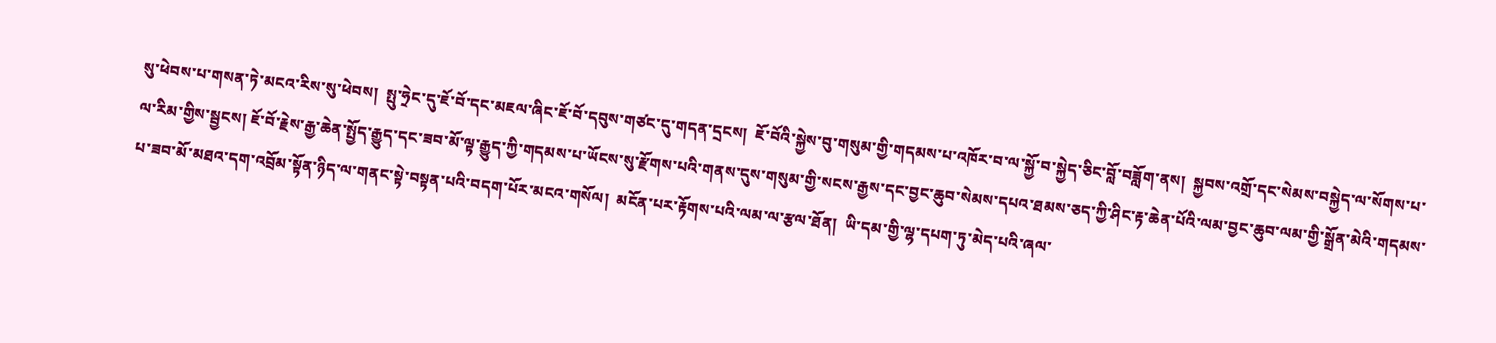སུ་ཕེབས་པ་གསན་ཏེ་མངའ་རིས་སུ་ཕེབས།  སྤུ་ཧྲེང་དུ་ཇོ་བོ་དང་མཇལ་ཞིང་ཇོ་བོ་དབུས་གཙང་དུ་གདན་དྲངས།  ཇོ་བོའི་སྐྱེས་བུ་གསུམ་གྱི་གདམས་པ་འཁོར་བ་ལ་སྐྱོ་བ་སྐྱེད་ཅིང་བློ་བཟློག་ནས།  སྐྱབས་འགྲོ་དང་སེམས་བསྐྱེད་ལ་སོགས་པ་ལ་རིམ་གྱིས་སྦྱངས། ཇོ་བོ་རྗེས་རྒྱ་ཆེན་སྤྱོད་རྒྱུད་དང་ཟབ་མོ་ལྟ་རྒྱུད་ཀྱི་གདམས་པ་ཡོངས་སུ་རྫོགས་པའི་གནས་དུས་གསུམ་གྱི་སངས་རྒྱས་དང་བྱང་ཆུབ་སེམས་དཔའ་ཐམས་ཅད་ཀྱི་ཤིང་རྟ་ཆེན་པོའི་ལམ་བྱང་ཆུབ་ལམ་གྱི་སྒྲོན་མེའི་གདམས་པ་ཟབ་མོ་མཐའ་དག་འབྲོམ་སྟོན་ཉིད་ལ་གནང་སྟེ་བསྟན་པའི་བདག་པོར་མངའ་གསོལ།  མངོན་པར་རྟོགས་པའི་ལམ་ལ་རྩལ་ཐོན།  ཡི་དམ་གྱི་ལྷ་དཔག་ཏུ་མེད་པའི་ཞལ་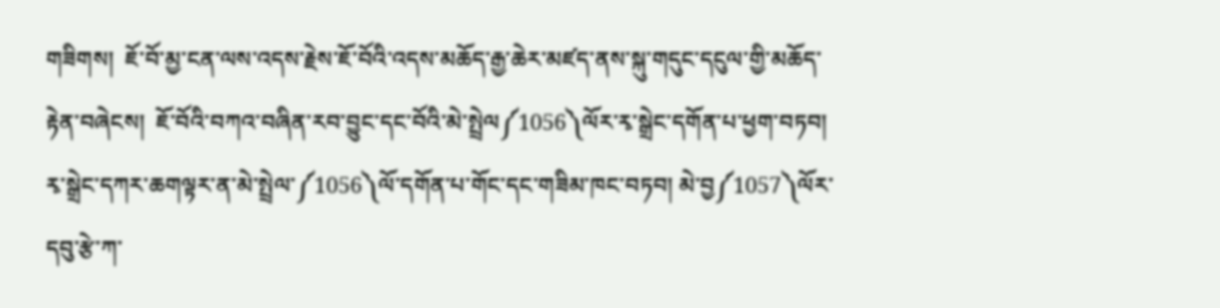གཟིགས།  ཇོ་བོ་མྱ་ངན་ལས་འདས་རྗེས་ཇོ་བོའི་འདས་མཆོད་རྒྱ་ཆེར་མཛད་ནས་སྐུ་གདུང་དངུལ་གྱི་མཆོད་རྟེན་བཞེངས།  ཇོ་བོའི་བཀའ་བཞིན་རབ་བྱུང་དང་བོའི་མེ་སྤྲེལ༼1056༽ལོར་རྭ་སྒྲེང་དགོན་པ་ཕྱག་བཏབ།  རྭ་སྒྲེང་དཀར་ཆགལྟར་ན་མེ་སྤྲེལ་༼1056༽ལོ་དགོན་པ་གོང་དང་གཟིམ་ཁང་བཏབ། མེ་བྱ༼1057༽ལོར་དབུ་རྩེ་ཀ་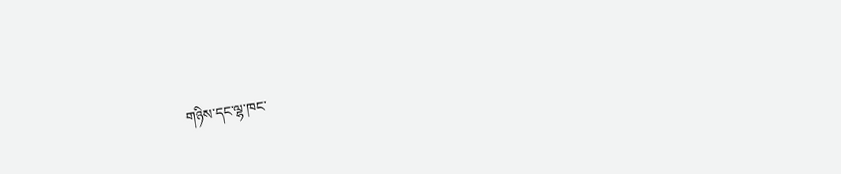གཉིས་དང་ལྷ་ཁང་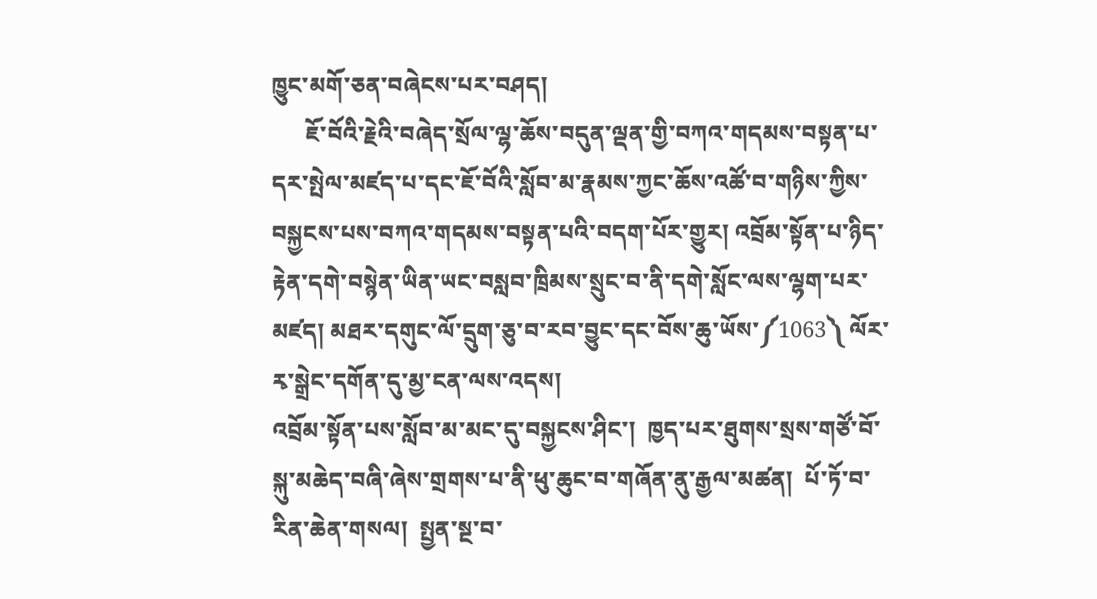ཁྱུང་མགོ་ཅན་བཞེངས་པར་བཤད།
      ཇོ་བོའི་རྗེའི་བཞེད་སྲོལ་ལྷ་ཆོས་བདུན་ལྡན་གྱི་བཀའ་གདམས་བསྟན་པ་དར་སྤེལ་མཛད་པ་དང་ཇོ་བོའི་སློབ་མ་རྣམས་ཀྱང་ཆོས་འཚོ་བ་གཉིས་ཀྱིས་བསྐྱངས་པས་བཀའ་གདམས་བསྟན་པའི་བདག་པོར་གྱུར། འབྲོམ་སྟོན་པ་ཉིད་རྟེན་དགེ་བསྙེན་ཡིན་ཡང་བསླབ་ཁྲིམས་སྲུང་བ་ནི་དགེ་སློང་ལས་ལྷག་པར་མཛད། མཐར་དགུང་ལོ་དྲུག་ཅུ་བ་རབ་བྱུང་དང་བོས་ཆུ་ཡོས་༼1063༽ ལོར་རྭ་སྒྲེང་དགོན་དུ་མྱ་ངན་ལས་འདས།
འབྲོམ་སྟོན་པས་སློབ་མ་མང་དུ་བསྐྱངས་ཤིང་།  ཁྱད་པར་ཐུགས་སྲས་གཙོ་བོ་སྐུ་མཆེད་བཞི་ཞེས་གྲགས་པ་ནི་ཕུ་ཆུང་བ་གཞོན་ནུ་རྒྱལ་མཚན།  པོ་ཏོ་བ་རིན་ཆེན་གསལ།  སྤྱན་སྔ་བ་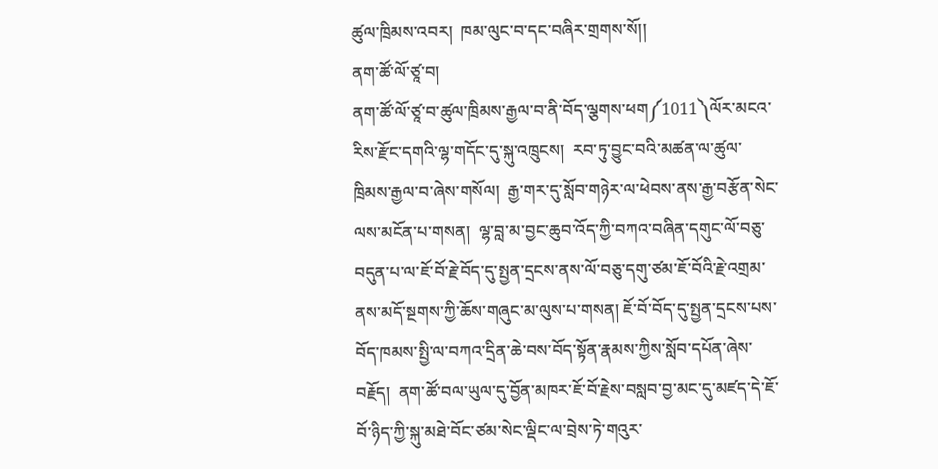ཚུལ་ཁྲིམས་འབར།  ཁམ་ལུང་བ་དང་བཞིར་གྲགས་སོ།།
ནག་ཚོ་ལོ་ཙཱ་བ།
ནག་ཚོ་ལོ་ཙཱ་བ་ཚུལ་ཁྲིམས་རྒྱལ་བ་ནི་བོད་ལྕགས་ཕག༼1011༽ལོར་མངའ་རིས་རྫོང་དགའི་ལྷ་གདོང་དུ་སྐུ་འཁྲུངས།  རབ་ཏུ་བྱུང་བའི་མཚན་ལ་ཚུལ་ཁྲིམས་རྒྱལ་བ་ཞེས་གསོལ།  རྒྱ་གར་དུ་སློབ་གཉེར་ལ་ཕེབས་ནས་རྒྱ་བརྩོན་སེང་ལས་མངོན་པ་གསན།  ལྷ་བླ་མ་བྱང་ཆུབ་འོད་ཀྱི་བཀའ་བཞིན་དགུང་ལོ་བཅུ་བདུན་པ་ལ་ཇོ་བོ་རྗེ་བོད་དུ་སྤྱན་དྲངས་ནས་ལོ་བཅུ་དགུ་ཙམ་ཇོ་བོའི་རྗེ་འགྲམ་ནས་མདོ་སྔགས་ཀྱི་ཆོས་གཞུང་མ་ལུས་པ་གསན། ཇོ་བོ་བོད་དུ་སྤྱན་དྲངས་པས་བོད་ཁམས་སྤྱི་ལ་བཀའ་དྲིན་ཆེ་བས་བོད་སྟོན་རྣམས་ཀྱིས་སློབ་དཔོན་ཞེས་བརྗོད།  ནག་ཚོ་བལ་ཡུལ་དུ་བྱོན་མཁར་ཇོ་བོ་རྗེས་བསླབ་བྱ་མང་དུ་མཛད་དེ་ཇོ་བོ་ཉིད་ཀྱི་སྐུ་མཐེ་བོང་ཙམ་སེང་ལྡིང་ལ་བྲེས་ཏེ་གའུར་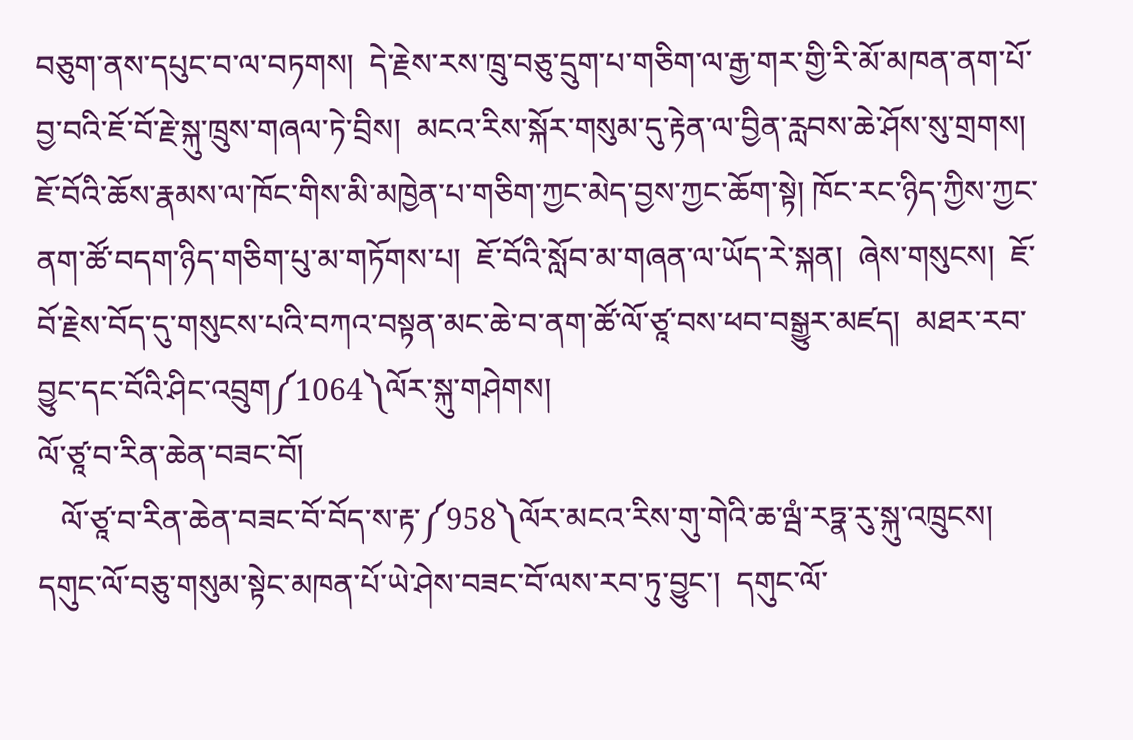བཅུག་ནས་དཔུང་བ་ལ་བཏགས།  དེ་རྗེས་རས་ཁྲུ་བཅུ་དྲུག་པ་གཅིག་ལ་རྒྱ་གར་གྱི་རི་མོ་མཁན་ནག་པོ་བྱ་བའི་ཇོ་བོ་རྗེ་སྐུ་ཁྲུས་གཞལ་ཏེ་བྲིས།  མངའ་རིས་སྐོར་གསུམ་དུ་རྟེན་ལ་བྱིན་རླབས་ཆེ་ཤོས་སུ་གྲགས། ཇོ་བོའི་ཆོས་རྣམས་ལ་ཁོང་གིས་མི་མཁྱེན་པ་གཅིག་ཀྱང་མེད་བྱས་ཀྱང་ཆོག་སྟེ། ཁོང་རང་ཉིད་ཀྱིས་ཀྱང་ནག་ཚོ་བདག་ཉིད་གཅིག་པུ་མ་གཏོགས་པ།  ཇོ་བོའི་སློབ་མ་གཞན་ལ་ཡོད་རེ་སྐན།  ཞེས་གསུངས།  ཇོ་བོ་རྗེས་བོད་དུ་གསུངས་པའི་བཀའ་བསྟན་མང་ཆེ་བ་ནག་ཚོ་ལོ་ཙཱ་བས་ཕབ་བསྒྱུར་མཛད།  མཐར་རབ་བྱུང་དང་བོའི་ཤིང་འབྲུག༼1064༽ལོར་སྐུ་གཤེགས།
ལོ་ཙཱ་བ་རིན་ཆེན་བཟང་བོ།
   ལོ་ཙཱ་བ་རིན་ཆེན་བཟང་བོ་བོད་ས་རྟ་༼958༽ལོར་མངའ་རིས་གུ་གེའི་ཆ་ལྦཾ་རཏྣ་རུ་སྐུ་འཁྲུངས།  དགུང་ལོ་བཅུ་གསུམ་སྟེང་མཁན་པོ་ཡེ་ཤེས་བཟང་བོ་ལས་རབ་ཏུ་བྱུང་།  དགུང་ལོ་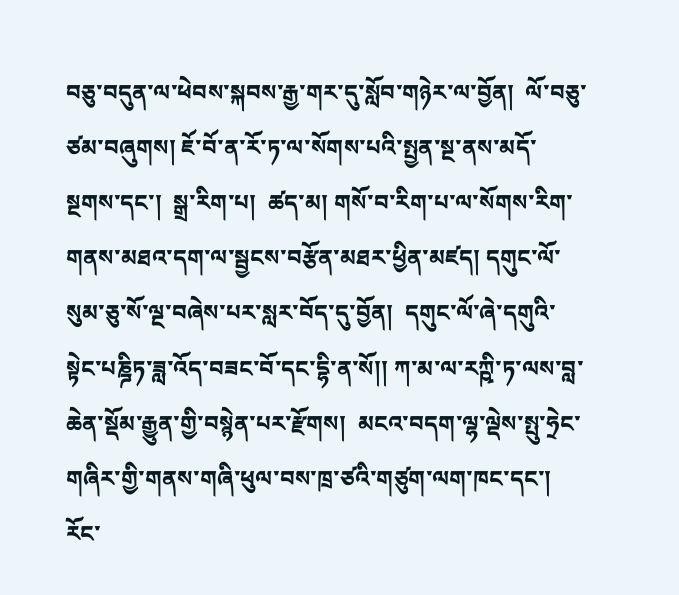བཅུ་བདུན་ལ་ཕེབས་སྐབས་རྒྱ་གར་དུ་སློབ་གཉེར་ལ་བྱོན།  ལོ་བཅུ་ཙམ་བཞུགས། ཇོ་བོ་ན་རོ་ཏ་ལ་སོགས་པའི་སྤྱན་སྔ་ནས་མདོ་སྔགས་དང་།  སྒྲ་རིག་པ།  ཚད་མ། གསོ་བ་རིག་པ་ལ་སོགས་རིག་གནས་མཐའ་དག་ལ་སྦྱངས་བརྩོན་མཐར་ཕྱིན་མཛད། དགུང་ལོ་སུམ་ཅུ་སོ་ལྔ་བཞེས་པར་སླར་བོད་དུ་བྱོན།  དགུང་ལོ་ཞེ་དགུའི་སྟེང་པཎྜིཏ་ཟླ་འོད་བཟང་བོ་དང་དྷི་ན་སོ།། ཀ་མ་ལ་རཀྵི་ཏ་ལས་བླ་ཆེན་སྡོམ་རྒྱུན་གྱི་བསྙེན་པར་རྫོགས།  མངའ་བདག་ལྷ་ལྡེས་སྤུ་ཧྲེང་གཞིར་གྱི་གནས་གཞི་ཕུལ་བས་ཁྲ་ཙའི་གཙུག་ལག་ཁང་དང་།  རོང་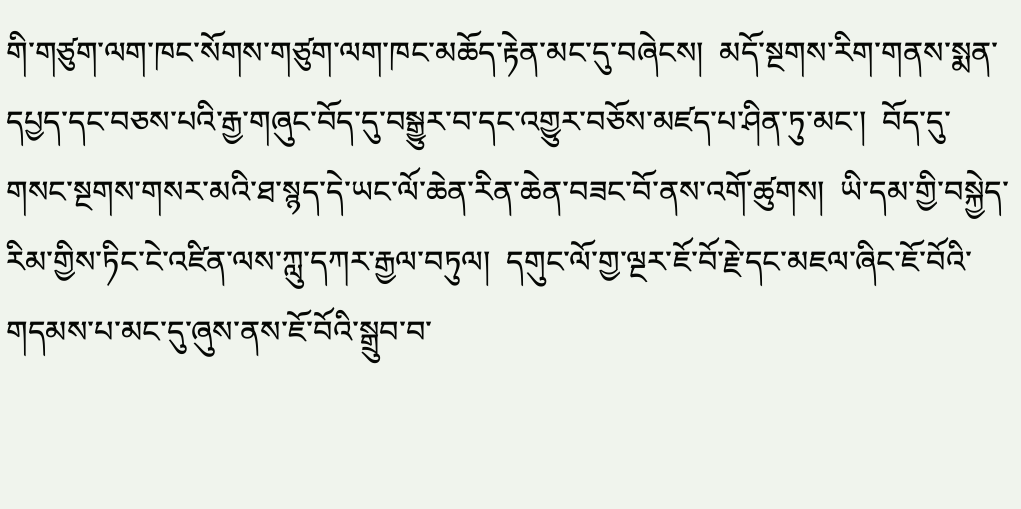གི་གཙུག་ལག་ཁང་སོགས་གཙུག་ལག་ཁང་མཆོད་རྟེན་མང་དུ་བཞེངས།  མདོ་སྔགས་རིག་གནས་སྨན་དཔྱད་དང་བཅས་པའི་རྒྱ་གཞུང་བོད་དུ་བསྒྱུར་བ་དང་འགྱུར་བཅོས་མཛད་པ་ཤིན་ཏུ་མང་།  བོད་དུ་གསང་སྔགས་གསར་མའི་ཐ་སྙད་དེ་ཡང་ལོ་ཆེན་རིན་ཆེན་བཟང་བོ་ནས་འགོ་ཚུགས།  ཡི་དམ་གྱི་བསྐྱེད་རིམ་གྱིས་ཏིང་ངེ་འཛིན་ལས་ཀླུ་དཀར་རྒྱལ་བཏུལ།  དགུང་ལོ་གྱ་ལྔར་ཇོ་བོ་རྗེ་དང་མཇལ་ཞིང་ཇོ་བོའི་གདམས་པ་མང་དུ་ཞུས་ནས་ཇོ་བོའི་སྒྲུབ་བ་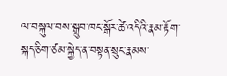ལ་བསྐུལ་བས་སྒྲུབ་ཁང་སྒོར་ཚེ་འདིའི་རྣམ་རྟོག་སྐད་ཅིག་ཙམ་སྐྱེད་ན་བསྟན་སྲུང་རྣམས་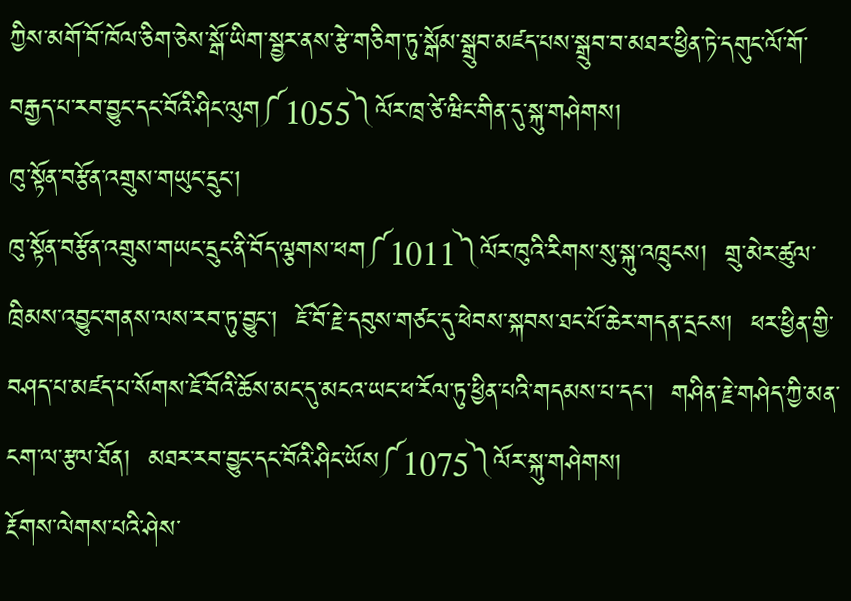ཀྱིས་མགོ་བོ་ཁོལ་ཅིག་ཅེས་སྒོ་ཡིག་སྦྱར་ནས་རྩེ་གཅིག་ཏུ་སྒོམ་སྒྲུབ་མཛད་པས་སྒྲུབ་བ་མཐར་ཕྱིན་ཏེ་དགུང་ལོ་གོ་བརྒྱད་པ་རབ་བྱུང་དང་བོའི་ཤིང་ལུག༼1055༽ལོར་ཁྲ་ཙེ་ཝིང་གིན་དུ་སྐུ་གཤེགས།
ཁུ་སྟོན་བརྩོན་འགྲུས་གཡུང་དྲུང་།
ཁུ་སྟོན་བརྩོན་འགྲུས་གཡང་དྲུང་ནི་བོད་ལྕགས་ཕག༼1011༽ལོར་ཁུའི་རིགས་སུ་སྐུ་འཁྲུངས།  གྲུ་མེར་ཚུལ་ཁྲིམས་འབྱུང་གནས་ལས་རབ་ཏུ་བྱུང་།  ཇོ་བོ་རྗེ་དབུས་གཙང་དུ་ཕེབས་སྐབས་ཐང་པོ་ཆེར་གདན་དྲངས།  ཕར་ཕྱིན་གྱི་བཤད་པ་མཛད་པ་སོགས་ཇོ་བོའི་ཆོས་མང་དུ་མངའ་ཡང་ཕ་རོལ་ཏུ་ཕྱིན་པའི་གདམས་པ་དང་།  གཤིན་རྗེ་གཤེད་ཀྱི་མན་ངག་ལ་རྩལ་ཐོན།  མཐར་རབ་བྱུང་དང་བོའི་ཤིང་ཡོས༼1075༽ལོར་སྐུ་གཤེགས།
རྔོགས་ལེགས་པའི་ཤེས་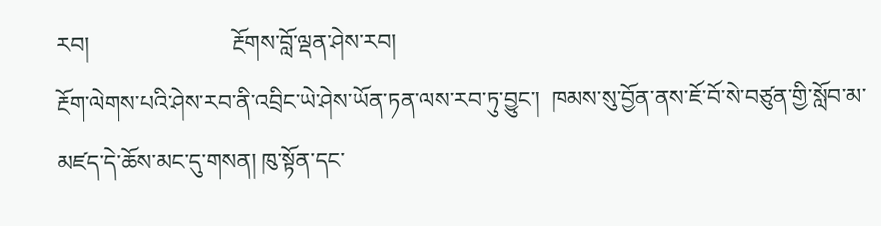རབ།                         རྔོགས་བློ་ལྡན་ཤེས་རབ།
རྔོག་ལེགས་པའི་ཤེས་རབ་ནི་འབྲིང་ཡེ་ཤེས་ཡོན་ཏན་ལས་རབ་ཏུ་བྱུང་།  ཁམས་སུ་བྱོན་ནས་ཇོ་བོ་སེ་བཙུན་གྱི་སློབ་མ་མཛད་དེ་ཆོས་མང་དུ་གསན། ཁུ་སྟོན་དང་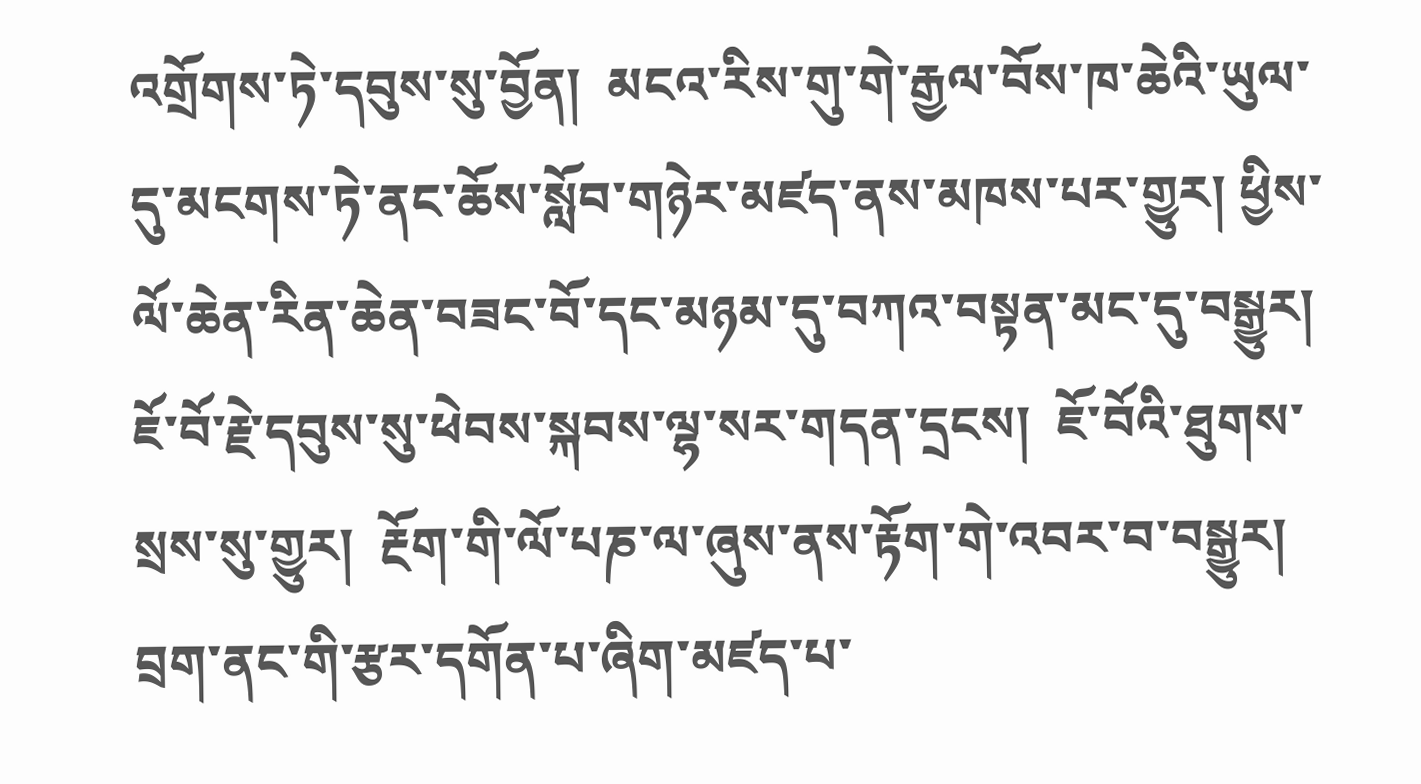འགྲོགས་ཏེ་དབུས་སུ་བྱོན།  མངའ་རིས་གུ་གེ་རྒྱལ་བོས་ཁ་ཆེའི་ཡུལ་དུ་མངགས་ཏེ་ནང་ཆོས་སློབ་གཉེར་མཛད་ནས་མཁས་པར་གྱུར། ཕྱིས་ལོ་ཆེན་རིན་ཆེན་བཟང་བོ་དང་མཉམ་དུ་བཀའ་བསྟན་མང་དུ་བསྒྱུར།  ཇོ་བོ་རྗེ་དབུས་སུ་ཕེབས་སྐབས་ལྷ་སར་གདན་དྲངས།  ཇོ་བོའི་ཐུགས་སྲས་སུ་གྱུར།  རྔོག་གི་ལོ་པཎ་ལ་ཞུས་ནས་རྟོག་གེ་འབར་བ་བསྒྱུར། བྲག་ནང་གི་རྩར་དགོན་པ་ཞིག་མཛད་པ་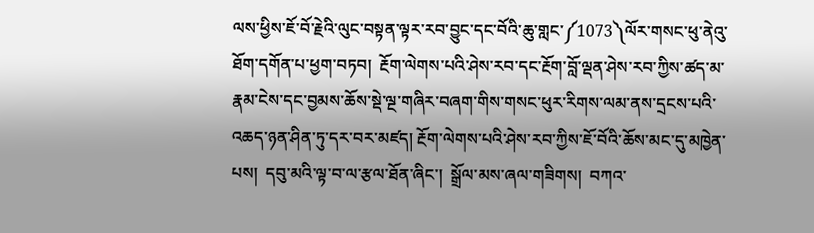ལས་ཕྱིས་ཇོ་བོ་རྗེའི་ལུང་བསྟན་ལྟར་རབ་བྱུང་དང་བོའི་ཆུ་གླང་༼1073༽ལོར་གསང་ཕུ་ནེའུ་ཐོག་དགོན་པ་ཕྱག་བཏབ།  རྔོག་ལེགས་པའི་ཤེས་རབ་དང་རྔོག་བློ་ལྡན་ཤེས་རབ་ཀྱིས་ཚད་མ་རྣམ་ངེས་དང་བྱམས་ཆོས་སྡེ་ལྔ་གཞིར་བཞག་གིས་གསང་ཕུར་རིགས་ལམ་ནས་དྲངས་པའི་འཆད་ཉན་ཤིན་ཏུ་དར་བར་མཛད། རྔོག་ལེགས་པའི་ཤེས་རབ་ཀྱིས་ཇོ་བོའི་ཆོས་མང་དུ་མཁྱེན་པས།  དབུ་མའི་ལྟ་བ་ལ་རྩལ་ཐོན་ཞིང་།  སྒྲོལ་མས་ཞལ་གཟིགས།  བཀའ་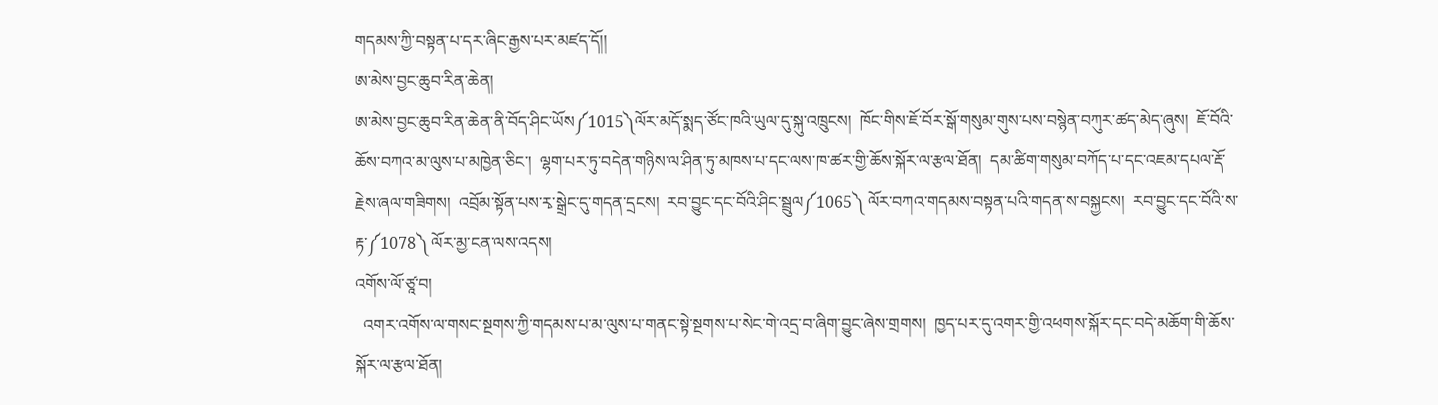གདམས་ཀྱི་བསྟན་པ་དར་ཞིང་རྒྱས་པར་མཛད་དོ།།
ཨ་མེས་བྱང་ཆུབ་རིན་ཆེན།
ཨ་མེས་བྱང་ཆུབ་རིན་ཆེན་ནི་བོད་ཤིང་ཡོས༼1015༽ལོར་མདོ་སྨད་ཙོང་ཁའི་ཡུལ་དུ་སྐུ་འཁྲུངས།  ཁོང་གིས་ཇོ་བོར་སྒོ་གསུམ་གུས་པས་བསྙེན་བཀུར་ཚད་མེད་ཞུས།  ཇོ་བོའི་ཆོས་བཀའ་མ་ལུས་པ་མཁྱེན་ཅིང་།  ལྷག་པར་ཏུ་བདེན་གཉིས་ལ་ཤིན་ཏུ་མཁས་པ་དང་ལས་ཁ་ཚར་གྱི་ཆོས་སྐོར་ལ་རྩལ་ཐོན།  དམ་ཚིག་གསུམ་བཀོད་པ་དང་འཇམ་དཔལ་རྡོ་རྗེས་ཞལ་གཟིགས།  འབྲོམ་སྟོན་པས་རྭ་སྒྲེང་དུ་གདན་དྲངས།  རབ་བྱུང་དང་བོའི་ཤིང་སྦྲུལ༼1065༽ ལོར་བཀའ་གདམས་བསྟན་པའི་གདན་ས་བསྐྱངས།  རབ་བྱུང་དང་བོའི་ས་རྟ་༼1078༽ ལོར་མྱ་ངན་ལས་འདས།
འགོས་ལོ་ཙཱ་བ།
  འགར་འགོས་ལ་གསང་སྔགས་ཀྱི་གདམས་པ་མ་ལུས་པ་གནང་སྟེ་སྔགས་པ་སེང་གེ་འདྲ་བ་ཞིག་བྱུང་ཞེས་གྲགས།  ཁྱད་པར་དུ་འགར་གྱི་འཕགས་སྐོར་དང་བདེ་མཆོག་གི་ཆོས་སྐོར་ལ་རྩལ་ཐོན།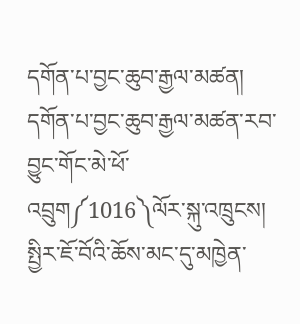དགོན་པ་བྱང་ཆུབ་རྒྱལ་མཚན།
དགོན་པ་བྱང་ཆུབ་རྒྱལ་མཚན་རབ་བྱུང་གོང་མེ་ཕོ་འབྲུག༼1016༽ལོར་སྐུ་འཁྲུངས།  སྤྱིར་ཇོ་བོའི་ཆོས་མང་དུ་མཁྱེན་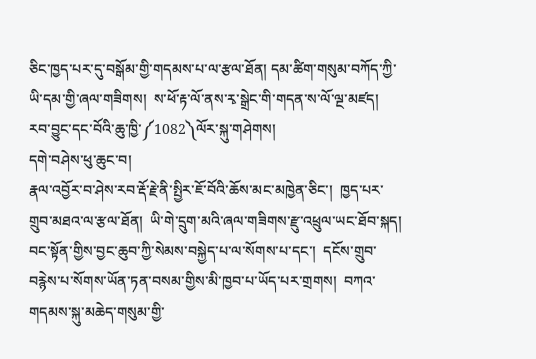ཅིང་ཁྱད་པར་དུ་བསྒོམ་གྱི་གདམས་པ་ལ་རྩལ་ཐོན། དམ་ཚིག་གསུམ་བཀོད་ཀྱི་ཡི་དམ་གྱི་ཞལ་གཟིགས།  ས་ཕོ་རྟ་ལོ་ནས་རྭ་སྒྲེང་གི་གདན་ས་ལོ་ལྔ་མཛད།  རབ་བྱུང་དང་བོའི་ཆུ་ཁྱི་༼1082༽ལོར་སྐུ་གཤེགས།
དགེ་བཤེས་ཕུ་ཆུང་བ།
རྣལ་འབྱོར་བ་ཤེས་རབ་རྡོ་རྗེ་ནི་སྤྱིར་ཇོ་བོའི་ཆོས་མང་མཁྱེན་ཅིང་།  ཁྱད་པར་གྲུབ་མཐའ་ལ་རྩལ་ཐོན།  ཡི་གེ་དྲུག་མའི་ཞལ་གཟིགས་རྫུ་འཕྲུལ་ཡང་ཐོབ་སྐད།  བང་སྟོན་གྱིས་བྱང་ཆུབ་ཀྱི་སེམས་བསྐྱེད་པ་ལ་སོགས་པ་དང་།  དངོས་གྲུབ་བརྙེས་པ་སོགས་ཡོན་ཏན་བསམ་གྱིས་མི་ཁྱབ་པ་ཡོད་པར་གྲགས།  བཀའ་གདམས་སྐུ་མཆེད་གསུམ་གྱི་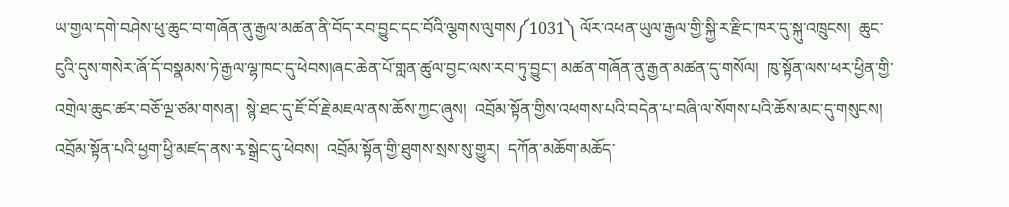ཡ་གྱལ་དགེ་བཤེས་ཕུ་ཆུང་བ་གཞོན་ནུ་རྒྱལ་མཚན་ནི་བོད་རབ་བྱུང་དང་བོའི་ལྕགས་ལུགས༼1031༽ ལོར་འཕན་ཡུལ་རྒྱལ་གྱི་སྐྱི་ར་རྫིང་ཁར་དུ་སྐུ་འཁྲུངས།  ཆུང་ངུའི་དུས་གསེར་ཞོ་དོ་བསྣམས་ཏེ་རྒྱལ་ལྷ་ཁང་དུ་ཕེབས།ཞང་ཆེན་པོ་གླན་ཚུལ་བྱང་ལས་རབ་ཏུ་བྱུང་། མཚན་གཞོན་ནུ་རྒྱན་མཚན་དུ་གསོལ།  ཁུ་སྟོན་ལས་ཕར་ཕྱིན་གྱི་འགྲེལ་ཆུང་ཚར་བཅོ་ལྔ་ཙམ་གསན།  སྙེ་ཐང་དུ་ཇོ་བོ་རྗེ་མཇལ་ནས་ཆོས་ཀྱང་ཞུས།  འབྲོམ་སྟོན་གྱིས་འཕགས་པའི་བདེན་པ་བཞི་ལ་སོགས་པའི་ཆོས་མང་དུ་གསུངས།  འབྲོམ་སྟོན་པའི་ཕྱག་ཕྱི་མཛད་ནས་རྭ་སྒྲེང་དུ་ཕེབས།  འབྲོམ་སྟོན་གྱི་ཐུགས་སྲས་སུ་གྱུར།  དཀོན་མཆོག་མཆོད་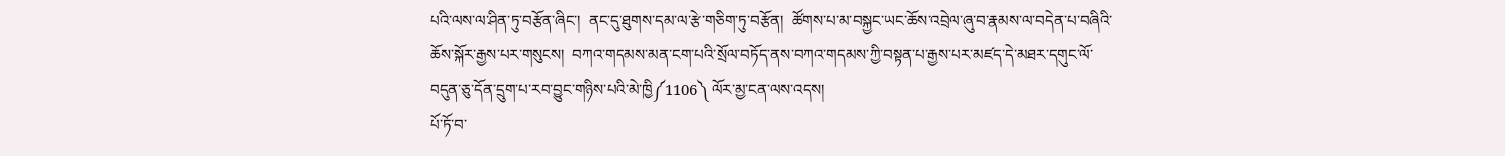པའི་ལས་ལ་ཤིན་ཏུ་བརྩོན་ཞིང་།  ནང་དུ་ཐུགས་དམ་ལ་རྩེ་གཅིག་ཏུ་བརྩོན།  ཚོགས་པ་མ་བསྐྱང་ཡང་ཆོས་འབྲེལ་ཞུ་བ་རྣམས་ལ་བདེན་པ་བཞིའི་ཆོས་སྐོར་རྒྱས་པར་གསུངས།  བཀའ་གདམས་མན་ངག་པའི་སྲོལ་བཏོད་ནས་བཀའ་གདམས་ཀྱི་བསྟན་པ་རྒྱས་པར་མཛད་དེ་མཐར་དགུང་ལོ་བདུན་ཅུ་དོན་དྲུག་པ་རབ་བྱུང་གཉིས་པའི་མེ་ཁྱི༼1106༽ ལོར་མྱ་ངན་ལས་འདས།
པོ་ཏོ་བ་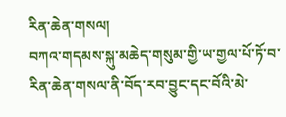རིན་ཆེན་གསལ།
བཀའ་གདམས་སྐུ་མཆེད་གསུམ་གྱི་ཡ་གྱལ་པོ་ཏོ་བ་རིན་ཆེན་གསལ་ནི་བོད་རབ་བྱུང་དང་བོའི་མེ་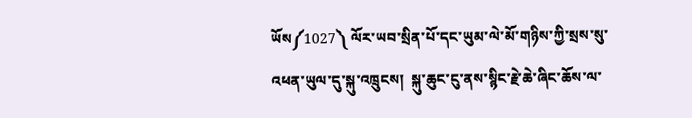ཡོས༼1027༽ ལོར་ཡབ་སྲིན་པོ་དང་ཡུམ་ལེ་མོ་གཉིས་ཀྱི་སྲས་སུ་འཕན་ཡུལ་དུ་སྐུ་འཁྲུངས།  སྐུ་ཆུང་ངུ་ནས་སྙིང་རྗེ་ཆེ་ཞིང་ཆོས་ལ་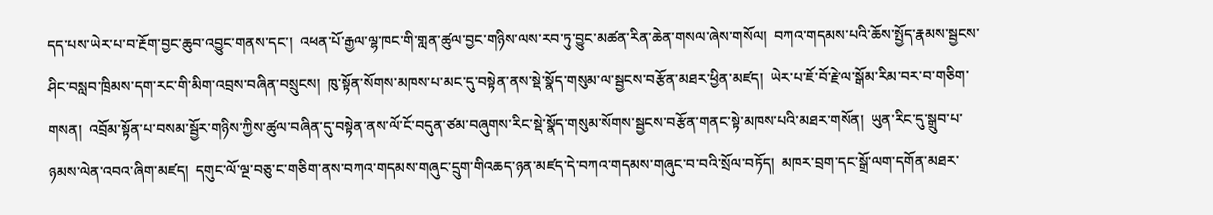དད་པས་ཡེར་པ་བ་རྔོག་བྱང་ཆུབ་འབྱུང་གནས་དང་།  འཕན་པོ་རྒྱལ་ལྷ་ཁང་གི་གླན་ཚུལ་བྱང་གཉིས་ལས་རབ་ཏུ་བྱུང་མཚན་རིན་ཆེན་གསལ་ཞེས་གསོལ།  བཀའ་གདམས་པའི་ཆོས་སྤྱོད་རྣམས་སྦྱངས་ཤིང་བསླབ་ཁྲིམས་དག་རང་གི་མིག་འབྲས་བཞིན་བསྲུངས།  ཁུ་སྟོན་སོགས་མཁས་པ་མང་དུ་བསྟེན་ནས་སྡེ་སྣོད་གསུམ་ལ་སྦྱངས་བརྩོན་མཐར་ཕྱིན་མཛད།  ཡེར་པ་ཇོ་བོ་རྗེ་ལ་སྒོམ་རིམ་བར་བ་གཅིག་གསན།  འབྲོམ་སྟོན་པ་བསམ་སྦྱོར་གཉིས་ཀྱིས་ཚུལ་བཞིན་དུ་བསྟེན་ནས་ལོ་ངོ་བདུན་ཙམ་བཞུགས་རིང་སྡེ་སྣོད་གསུམ་སོགས་སྦྱངས་བརྩོན་གནང་སྟེ་མཁས་པའི་མཐར་གསོན།  ཡུན་རིང་དུ་སྒྲུབ་པ་ཉམས་ལེན་འབའ་ཞིག་མཛད།  དགུང་ལོ་ལྔ་བཅུ་ང་གཅིག་ནས་བཀའ་གདམས་གཞུང་དྲུག་གིའཆད་ཉན་མཛད་དེ་བཀའ་གདམས་གཞུང་བ་བའི་སྲོལ་བཏོད།  མཁར་བྲག་དང་སྒྲོ་ལག་དགོན་མཐར་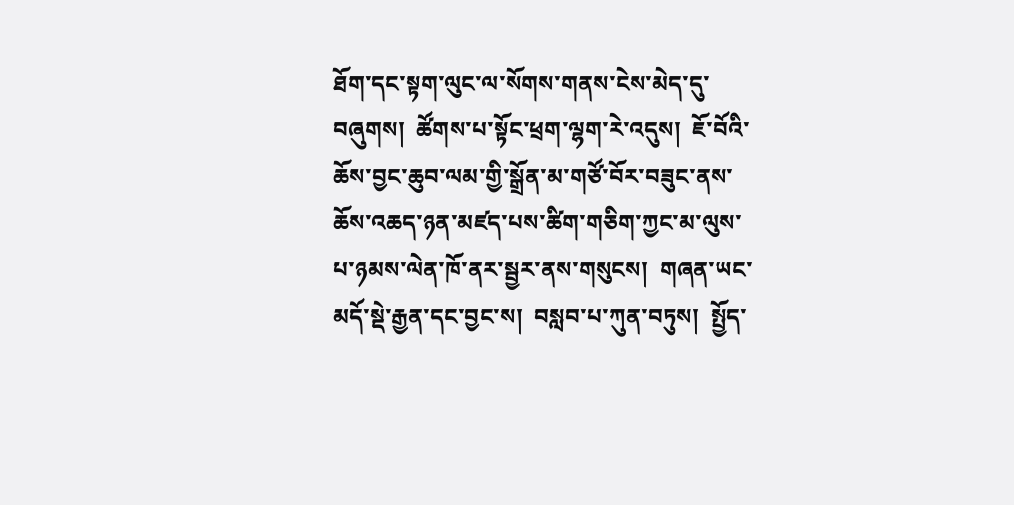ཐོག་དང་སྟག་ལུང་ལ་སོགས་གནས་ངེས་མེད་དུ་བཞུགས།  ཚོགས་པ་སྟོང་ཕྲག་ལྷག་རེ་འདུས།  ཇོ་བོའི་ཆོས་བྱང་ཆུབ་ལམ་གྱི་སྒྲོན་མ་གཙོ་བོར་བཟུང་ནས་ཆོས་འཆད་ཉན་མཛད་པས་ཚིག་གཅིག་ཀྱང་མ་ལུས་པ་ཉམས་ལེན་ཁོ་ནར་སྦྱར་ནས་གསུངས།  གཞན་ཡང་མདོ་སྡེ་རྒྱན་དང་བྱང་ས།  བསླབ་པ་ཀུན་བཏུས།  སྤྱོད་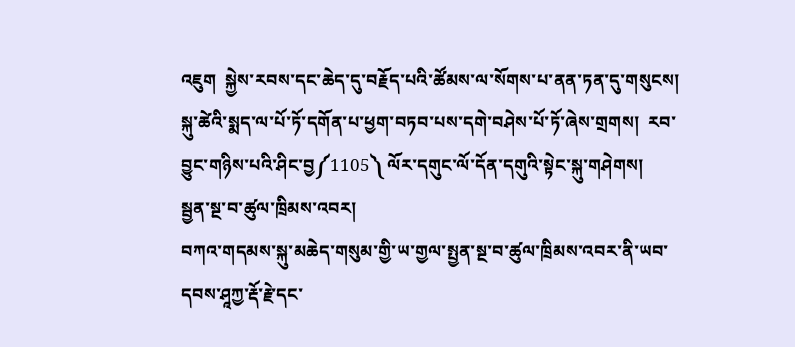འཇུག  སྐྱེས་རབས་དང་ཆེད་དུ་བརྗོད་པའི་ཚོམས་ལ་སོགས་པ་ནན་ཏན་དུ་གསུངས།  སྐུ་ཚེའི་སྨད་ལ་པོ་ཏོ་དགོན་པ་ཕྱག་བཏབ་པས་དགེ་བཤེས་པོ་ཏོ་ཞེས་གྲགས།  རབ་བྱུང་གཉིས་པའི་ཤིང་བྱ༼1105༽ ལོར་དགུང་ལོ་དོན་དགུའི་སྟེང་སྐུ་གཤེགས།
སྦྱན་སྔ་བ་ཚུལ་ཁྲིམས་འབར།
བཀའ་གདམས་སྐུ་མཆེད་གསུམ་གྱི་ཡ་གྱལ་སྤྱན་སྔ་བ་ཚུལ་ཁྲིམས་འབར་ནི་ཡབ་དབས་ཤཱཀྱ་རྡོ་རྗེ་དང་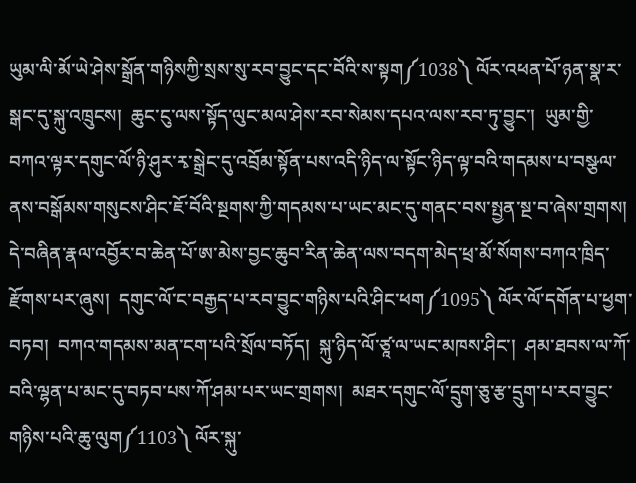ཡུམ་ལི་མོ་ཡེ་ཤེས་སྒྲོན་གཉིསཀྱི་སྲས་སུ་རབ་བྱུང་དང་བོའི་ས་སྟག༼1038༽ ལོར་འཕན་པོ་ཉན་སྣ་ར་སྒང་དུ་སྐུ་འཁྲུངས།  ཆུང་ངུ་ལས་སྟོད་ལུང་མལ་ཤེས་རབ་སེམས་དཔའ་ལས་རབ་ཏུ་བྱུང་།  ཡུམ་གྱི་བཀའ་ལྟར་དགུང་ལོ་ཉི་ཤུར་རྭ་སྒྲེང་དུ་འབྲོམ་སྟོན་པས་འདི་ཉིད་ལ་སྟོང་ཉིད་ལྟ་བའི་གདམས་པ་བསྩལ་ནས་བསྒོམས་གསུངས་ཤིང་ཇོ་བོའི་སྔགས་ཀྱི་གདམས་པ་ཡང་མང་དུ་གནང་བས་སྤྱན་སྔ་བ་ཞེས་གྲགས།  དེ་བཞིན་རྣལ་འབྱོར་བ་ཆེན་པོ་ཨ་མེས་བྱང་ཆུབ་རིན་ཆེན་ལས་བདག་མེད་ཕྲ་མོ་སོགས་བཀའ་ཁྲིད་རྫོགས་པར་ཞུས།  དགུང་ལོ་ང་བརྒྱད་པ་རབ་བྱུང་གཉིས་པའི་ཤིང་ཕག༼1095༽ ལོར་ལོ་དགོན་པ་ཕྱག་བཏབ།  བཀའ་གདམས་མན་ངག་པའི་སྲོལ་བཏོད།  སྐུ་ཉིད་ལོ་ཙཱ་ལ་ཡང་མཁས་ཤིང་།  ཤམ་ཐབས་ལ་ཀོ་བའི་ལྷན་པ་མང་དུ་བཏབ་པས་ཀོ་ཤམ་པར་ཡང་གྲགས།  མཐར་དགུང་ལོ་དྲུག་ཅུ་རྩ་དྲུག་པ་རབ་བྱུང་གཉིས་པའི་ཆུ་ལུག༼1103༽ ལོར་སྐུ་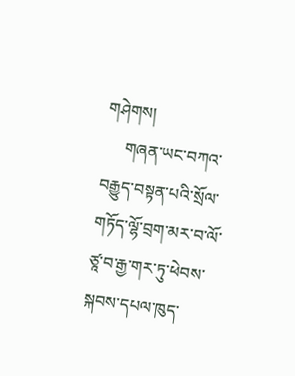གཤེགས།
     གཞན་ཡང་བཀའ་བརྒྱུད་བསྟན་པའི་སྲོལ་གཏོད་ལྷོ་བྲག་མར་བ་ལོ་ཙཱ་བ་རྒྱ་གར་ཏུ་ཕེབས་སྐབས་དཔལ་ཁུད་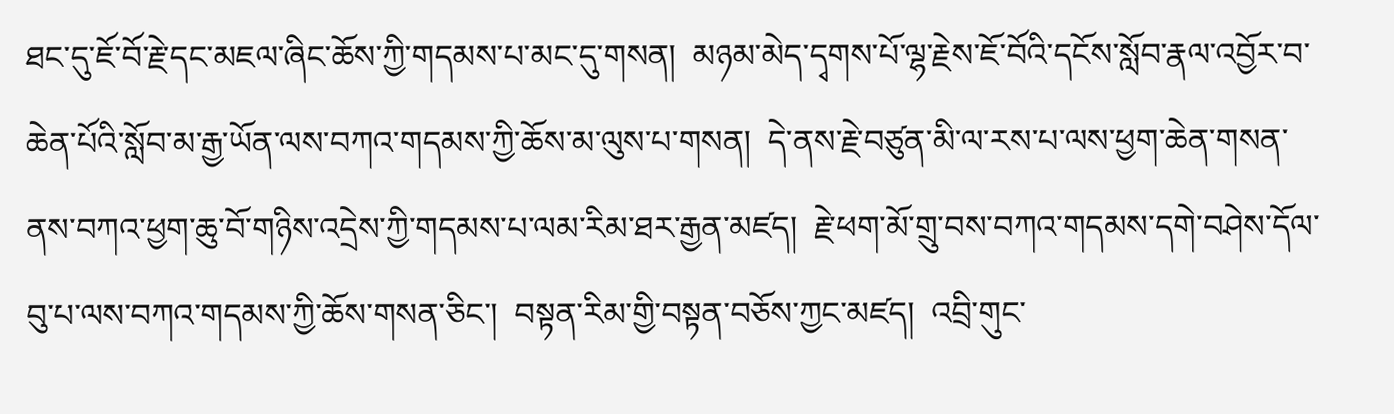ཐང་དུ་ཇོ་བོ་རྗེ་དང་མཇལ་ཞིང་ཆོས་ཀྱི་གདམས་པ་མང་དུ་གསན།  མཉམ་མེད་དྭགས་པོ་ལྷ་རྗེས་ཇོ་བོའི་དངོས་སློབ་རྣལ་འབྱོར་བ་ཆེན་པོའི་སློབ་མ་རྒྱ་ཡོན་ལས་བཀའ་གདམས་ཀྱི་ཆོས་མ་ལུས་པ་གསན།  དེ་ནས་རྗེ་བཙུན་མི་ལ་རས་པ་ལས་ཕྱག་ཆེན་གསན་ནས་བཀའ་ཕྱག་ཆུ་བོ་གཉིས་འདྲེས་ཀྱི་གདམས་པ་ལམ་རིམ་ཐར་རྒྱན་མཛད།  རྗེ་ཕག་མོ་གྲུ་བས་བཀའ་གདམས་དགེ་བཤེས་དོལ་བུ་པ་ལས་བཀའ་གདམས་ཀྱི་ཆོས་གསན་ཅིང་།  བསྟན་རིམ་གྱི་བསྟན་བཅོས་ཀྱང་མཛད།  འབྲི་གུང་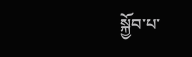སྐྱོབ་པ་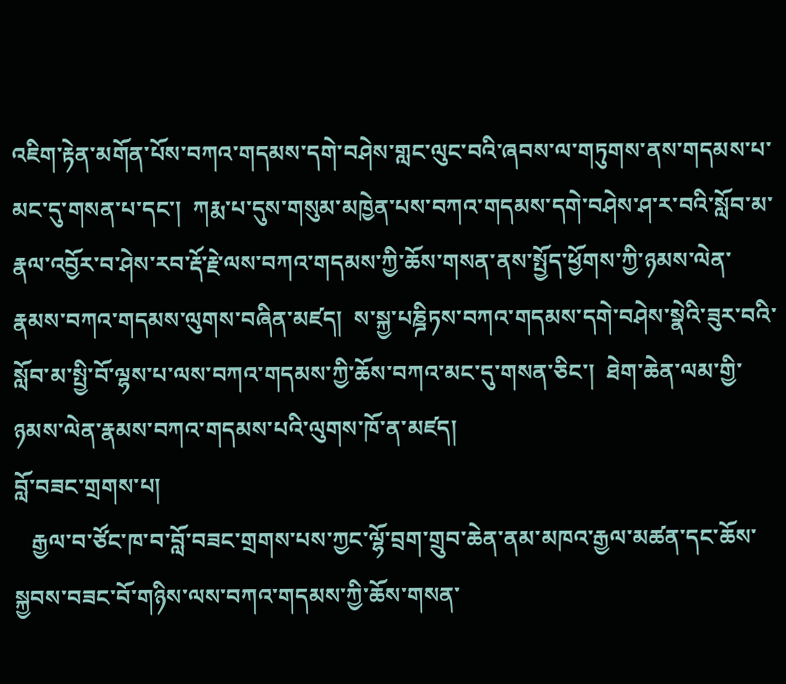འཇིག་རྟེན་མགོན་པོས་བཀའ་གདམས་དགེ་བཤེས་གླང་ལུང་བའི་ཞབས་ལ་གཏུགས་ནས་གདམས་པ་མང་དུ་གསན་པ་དང་།  ཀརྨ་པ་དུས་གསུམ་མཁྱེན་པས་བཀའ་གདམས་དགེ་བཤེས་ཤ་ར་བའི་སློབ་མ་རྣལ་འབྱོར་བ་ཤེས་རབ་རྡོ་རྗེ་ལས་བཀའ་གདམས་ཀྱི་ཆོས་གསན་ནས་སྤྱོད་ཕྱོགས་ཀྱི་ཉམས་ལེན་རྣམས་བཀའ་གདམས་ལུགས་བཞིན་མཛད།  ས་སྐྱ་པཎྜིཏས་བཀའ་གདམས་དགེ་བཤེས་སྣེའི་ཟུར་བའི་སློབ་མ་སྤྱི་བོ་ལྷས་པ་ལས་བཀའ་གདམས་ཀྱི་ཆོས་བཀའ་མང་དུ་གསན་ཅིང་།  ཐེག་ཆེན་ལམ་གྱི་ཉམས་ལེན་རྣམས་བཀའ་གདམས་པའི་ལུགས་ཁོ་ན་མཛད།
བློ་བཟང་གྲགས་པ།
   རྒྱལ་བ་ཙོང་ཁ་བ་བློ་བཟང་གྲགས་པས་ཀྱང་ལྷོ་བྲག་གྲུབ་ཆེན་ནམ་མཁའ་རྒྱལ་མཚན་དང་ཆོས་སྐྱབས་བཟང་བོ་གཉིས་ལས་བཀའ་གདམས་ཀྱི་ཆོས་གསན་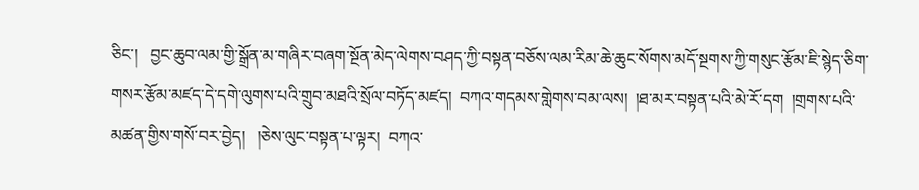ཅིང་།   བྱང་ཆུབ་ལམ་གྱི་སྒྲོན་མ་གཞིར་བཞག་སྔོན་མེད་ལེགས་བཤད་ཀྱི་བསྟན་བཅོས་ལམ་རིམ་ཆེ་ཆུང་སོགས་མདོ་སྔགས་ཀྱི་གསུང་རྩོམ་ཇི་སྙེད་ཅིག་གསར་རྩོམ་མཛད་དེ་དགེ་ལུགས་པའི་གྲུབ་མཐའི་སྲོལ་བཏོད་མཛད།  བཀའ་གདམས་གླེགས་བམ་ལས།  །ཐ་མར་བསྟན་པའི་མེ་རོ་དག  །གྲགས་པའི་མཚན་གྱིས་གསོ་བར་བྱེད།   །ཅེས་ལུང་བསྟན་པ་ལྟར།  བཀའ་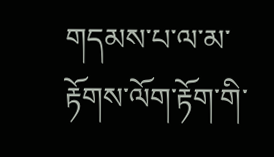གདམས་པ་ལ་མ་རྟོགས་ལོག་རྟོག་གི་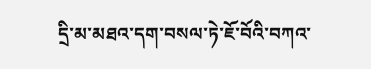དྲི་མ་མཐའ་དག་བསལ་ཏེ་ཇོ་བོའི་བཀའ་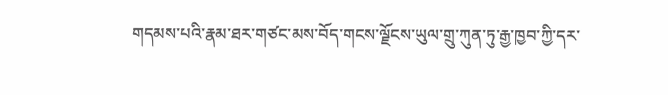གདམས་པའི་རྣམ་ཐར་གཙང་མས་བོད་གངས་ལྗོངས་ཡུལ་གྲུ་ཀུན་ཏུ་རྒྱ་ཁྱབ་ཀྱི་དར་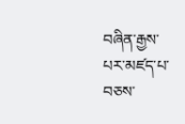བཞིན་རྒྱས་པར་མཛད་པ་བཅས་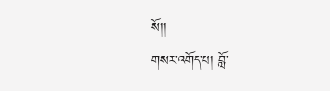སོ།།
གསར་འགོད་པ། བློ་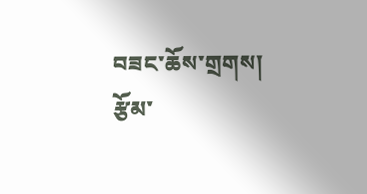བཟང་ཆོས་གྲགས།
རྩོམ་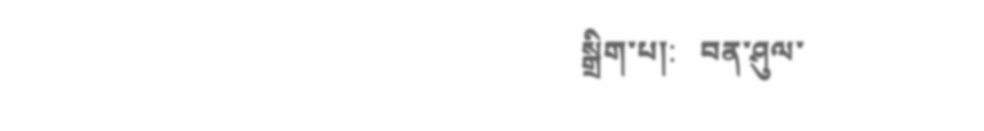སྒྲིག་པ།:   བན་ཤུལ་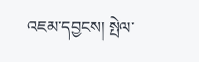འཇམ་དབྱངས། སྤེལ་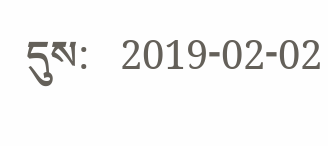དུས:   2019-02-02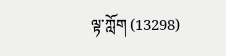ལྟ་ཀློག (13298)